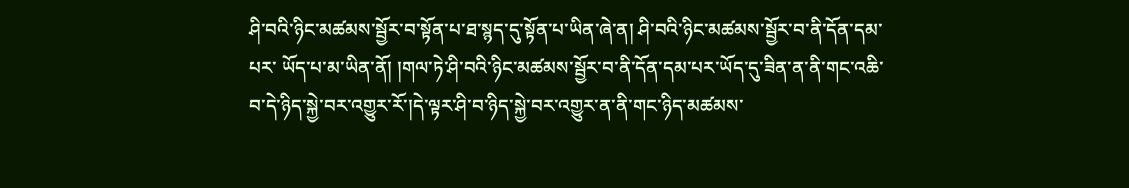ཤི་བའི་ཉིང་མཚམས་སྦྱོར་བ་སྟོན་པ་ཐ་སྙད་དུ་སྟོན་པ་ཡིན་ཞེ་ན། ཤི་བའི་ཉིང་མཚམས་སྦྱོར་བ་ནི་དོན་དམ་པར་ ཡོད་པ་མ་ཡིན་ནོ། །གལ་ཏེ་ཤི་བའི་ཉིང་མཚམས་སྦྱོར་བ་ནི་དོན་དམ་པར་ཡོད་དུ་ཟིན་ན་ནི་གང་འཆི་བ་དེ་ཉིད་སྐྱེ་བར་འགྱུར་རོ་།དེ་ལྟར་ཤི་བ་ཉིད་སྐྱེ་བར་འགྱུར་ན་ནི་གང་ཉིད་མཚམས་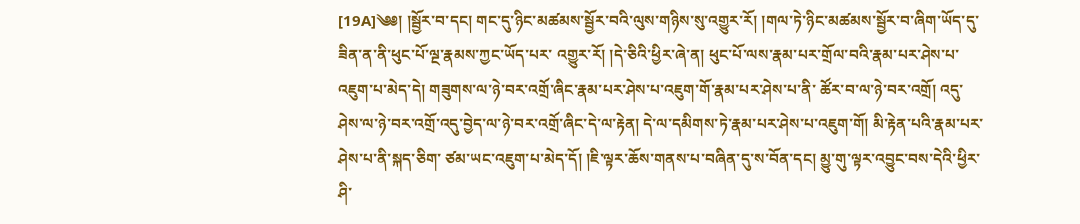[19A]༄༅། །སྦྱོར་བ་དང། གང་དུ་ཉིང་མཚམས་སྦྱོར་བའི་ལུས་གཉིས་སུ་འགྱུར་རོ། །གལ་ཏེ་ཉིང་མཚམས་སྦྱོར་བ་ཞིག་ཡོད་དུ་ཟིན་ན་ནི་ཕུང་པོ་ལྔ་རྣམས་ཀྱང་ཡོད་པར་ འགྱུར་རོ། །དེ་ཅིའི་ཕྱིར་ཞེ་ན། ཕུང་པོ་ལས་རྣམ་པར་གྲོལ་བའི་རྣམ་པར་ཤེས་པ་འཇུག་པ་མེད་དེ། གཟུགས་ལ་ཉེ་བར་འགྲོ་ཞིང་རྣམ་པར་ཤེས་པ་འཇུག་གོ་རྣམ་པར་ཤེས་པ་ནི་ ཚོར་བ་ལ་ཉེ་བར་འགྲོ། འདུ་ཤེས་ལ་ཉེ་བར་འགྲོ་འདུ་བྱེད་ལ་ཉེ་བར་འགྲོ་ཞིང་དེ་ལ་རྟེན། དེ་ལ་དམིགས་ཏེ་རྣམ་པར་ཤེས་པ་འཇུག་གོ། མི་རྟེན་པའི་རྣམ་པར་ཤེས་པ་ནི་སྐད་ཅིག་ ཙམ་ཡང་འཇུག་པ་མེད་དོ། །ཇི་ལྟར་ཆོས་གནས་པ་བཞིན་དུ་ས་བོན་དང། མྱུ་གུ་ལྟར་འབྱུང་བས་དེའི་ཕྱིར་ཤི་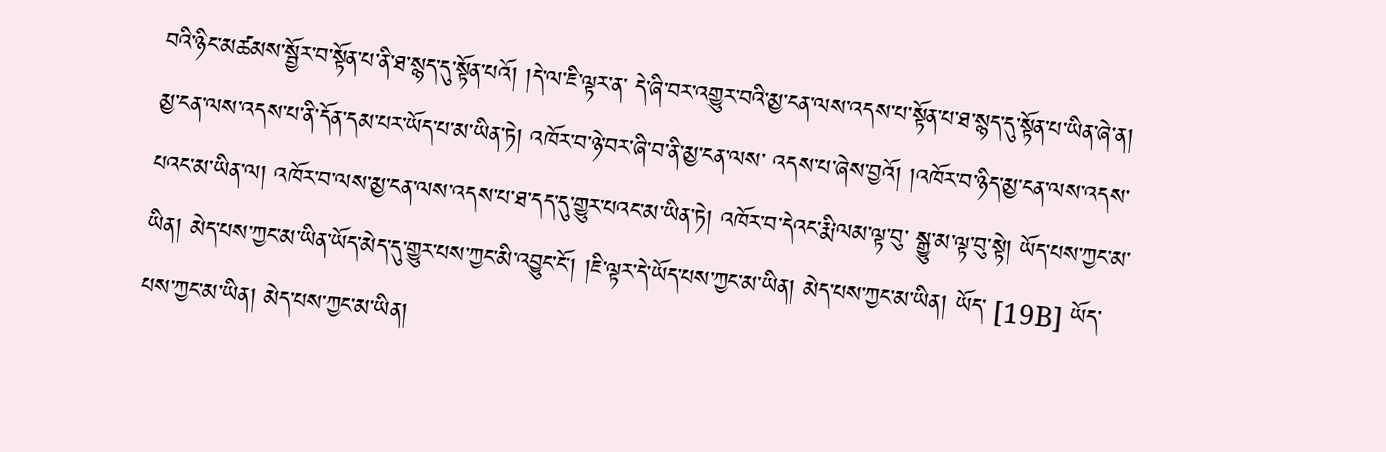བའི་ཉིང་མཚམས་སྦྱོར་བ་སྟོན་པ་ནི་ཐ་སྙད་དུ་སྟོན་པའོ། །དེ་ལ་ཇི་ལྟར་ན་ དེ་ཞི་བར་འགྱུར་བའི་མྱ་ངན་ལས་འདས་པ་སྟོན་པ་ཐ་སྙད་དུ་སྟོན་པ་ཡིན་ཞེ་ན། མྱ་ངན་ལས་འདས་པ་ནི་དོན་དམ་པར་ཡོད་པ་མ་ཡིན་ཏེ། འཁོར་བ་ཉེ་བར་ཞི་བ་ནི་མྱ་ངན་ལས་ འདས་པ་ཞེས་བྱའོ། །འཁོར་བ་ཉིད་མྱ་ངན་ལས་འདས་པའང་མ་ཡིན་ལ། འཁོར་བ་ལས་མྱ་ངན་ལས་འདས་པ་ཐ་དད་དུ་གྱུར་པའང་མ་ཡིན་ཏེ། འཁོར་བ་དེའང་རྨི་ལམ་ལྟ་བུ་ སྒྱུ་མ་ལྟ་བུ་སྟེ། ཡོད་པས་ཀྱང་མ་ཡིན། མེད་པས་ཀྱང་མ་ཡིན་ཡོད་མེད་དུ་གྱུར་པས་ཀྱང་མི་འབྱུང་ངོ། །ཇི་ལྟར་དེ་ཡོད་པས་ཀྱང་མ་ཡིན། མེད་པས་ཀྱང་མ་ཡིན། ཡོད་ [19B] ཡོད་པས་ཀྱང་མ་ཡིན། མེད་པས་ཀྱང་མ་ཡིན།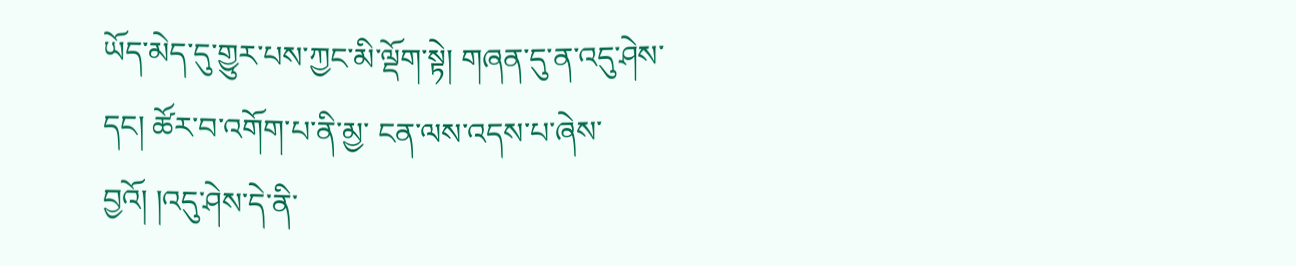ཡོད་མེད་དུ་གྱུར་པས་ཀྱང་མི་ལྡོག་སྟེ། གཞན་དུ་ན་འདུ་ཤེས་དང། ཚོར་བ་འགོག་པ་ནི་མྱ་ ངན་ལས་འདས་པ་ཞེས་བྱའོ། །འདུ་ཤེས་དེ་ནི་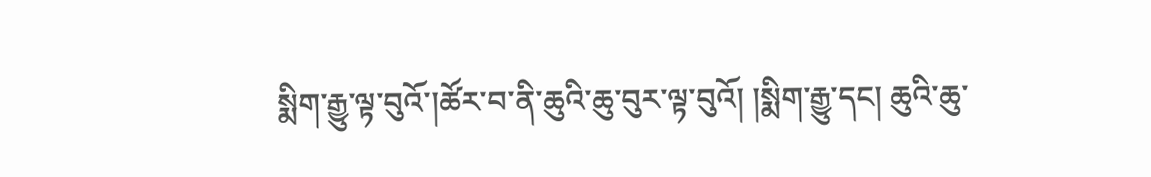སྨིག་རྒྱུ་ལྟ་བུའོ་།ཚོར་བ་ནི་ཆུའི་ཆུ་བུར་ལྟ་བུའོ། །སྨིག་རྒྱུ་དང། ཆུའི་ཆུ་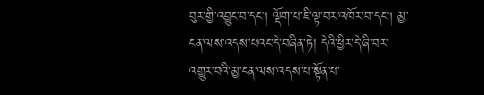བུར་གྱི་འབྱུང་བ་དང། ལྡོག་པ་ཇི་ལྟ་བར་འཁོར་བ་དང། མྱ་ ངན་ལས་འདས་པའང་དེ་བཞིན་ཏེ། དེའི་ཕྱིར་དེ་ཞི་བར་འགྱུར་བའི་མྱ་ངན་ལས་འདས་པ་སྟོན་པ་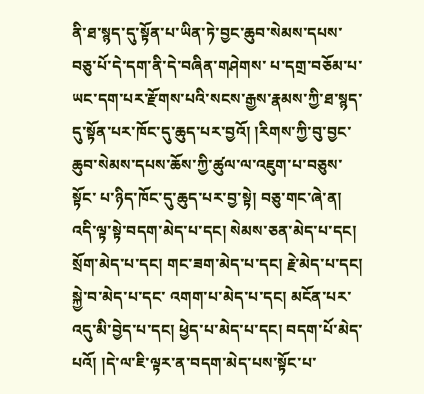ནི་ཐ་སྙད་དུ་སྟོན་པ་ཡིན་ཏེ་བྱང་ཆུབ་སེམས་དཔས་བཅུ་པོ་དེ་དག་ནི་དེ་བཞིན་གཤེགས་ པ་དགྲ་བཅོམ་པ་ཡང་དག་པར་རྫོགས་པའི་སངས་རྒྱས་རྣམས་ཀྱི་ཐ་སྙད་དུ་སྟོན་པར་ཁོང་དུ་ཆུད་པར་བྱའོ། །རིགས་ཀྱི་བུ་བྱང་ཆུབ་སེམས་དཔས་ཆོས་ཀྱི་ཚུལ་ལ་འཇུག་པ་བཅུས་སྟོང་ པ་ཉིད་ཁོང་དུ་ཆུད་པར་བྱ་སྟེ། བཅུ་གང་ཞེ་ན། འདི་ལྟ་སྟེ་བདག་མེད་པ་དང། སེམས་ཅན་མེད་པ་དང། སྲོག་མེད་པ་དང། གང་ཟག་མེད་པ་དང། རྗེ་མེད་པ་དང། སྐྱེ་བ་མེད་པ་དང་ འགག་པ་མེད་པ་དང། མངོན་པར་འདུ་མི་བྱེད་པ་དང། ཕྱེད་པ་མེད་པ་དང། བདག་པོ་མེད་པའོ། །དེ་ལ་ཇི་ལྟར་ན་བདག་མེད་པས་སྟོང་པ་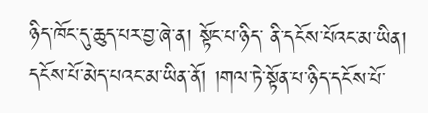ཉིད་ཁོང་དུ་ཆུད་པར་བྱ་ཞེ་ན། སྟོང་པ་ཉིད་ ནི་དངོས་པོའང་མ་ཡིན། དངོས་པོ་མེད་པའང་མ་ཡིན་ནོ། །གལ་ཏེ་སྟོན་པ་ཉིད་དངོས་པོ་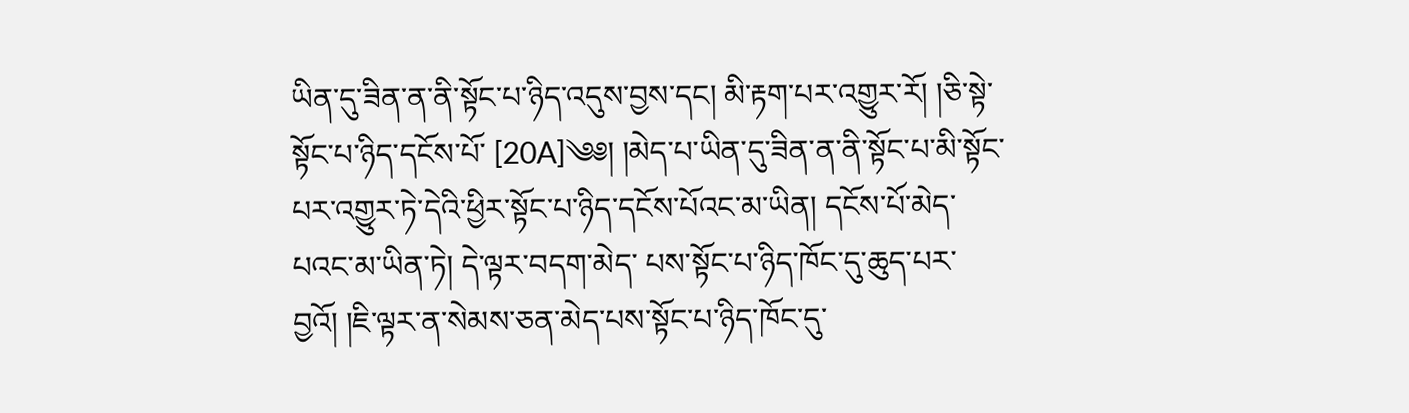ཡིན་དུ་ཟིན་ན་ནི་སྟོང་པ་ཉིད་འདུས་བྱས་དང། མི་རྟག་པར་འགྱུར་རོ། །ཅི་སྟེ་སྟོང་པ་ཉིད་དངོས་པོ་ [20A]༄༅། །མེད་པ་ཡིན་དུ་ཟིན་ན་ནི་སྟོང་པ་མི་སྟོང་པར་འགྱུར་ཏེ་དེའི་ཕྱིར་སྟོང་པ་ཉིད་དངོས་པོའང་མ་ཡིན། དངོས་པོ་མེད་པའང་མ་ཡིན་ཏེ། དེ་ལྟར་བདག་མེད་ པས་སྟོང་པ་ཉིད་ཁོང་དུ་ཆུད་པར་བྱའོ། །ཇི་ལྟར་ན་སེམས་ཅན་མེད་པས་སྟོང་པ་ཉིད་ཁོང་དུ་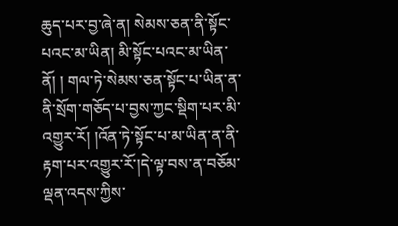ཆུད་པར་བྱ་ཞེ་ན། སེམས་ཅན་ནི་སྟོང་པའང་མ་ཡིན། མི་སྟོང་པའང་མ་ཡིན་ནོ། ། གལ་ཏེ་སེམས་ཅན་སྟོང་པ་ཡིན་ན་ནི་སྲོག་གཅོད་པ་བྱས་ཀྱང་སྡིག་པར་མི་འགྱུར་རོ། །འོན་ཏེ་སྟོང་པ་མ་ཡིན་ན་ནི་རྟག་པར་འགྱུར་རོ་།དེ་ལྟ་བས་ན་བཅོམ་ལྡན་འདས་ཀྱིས་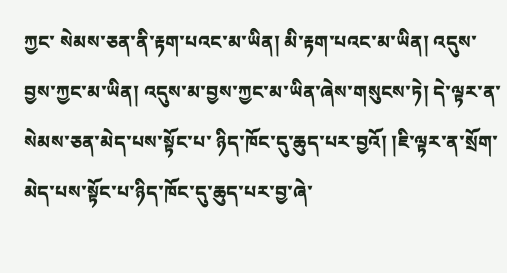ཀྱང་ སེམས་ཅན་ནི་རྟག་པའང་མ་ཡིན། མི་རྟག་པའང་མ་ཡིན། འདུས་བྱས་ཀྱང་མ་ཡིན། འདུས་མ་བྱས་ཀྱང་མ་ཡིན་ཞེས་གསུངས་ཏེ། དེ་ལྟར་ན་སེམས་ཅན་མེད་པས་སྟོང་པ་ ཉིད་ཁོང་དུ་ཆུད་པར་བྱའོ། །ཇི་ལྟར་ན་སྲོག་མེད་པས་སྟོང་པ་ཉིད་ཁོང་དུ་ཆུད་པར་བྱ་ཞེ་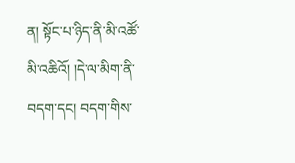ན། སྟོང་པ་ཉིད་ནི་མི་འཚོ་མི་འཆིའོ། །དེ་ལ་མིག་ནི་བདག་དང། བདག་གིས་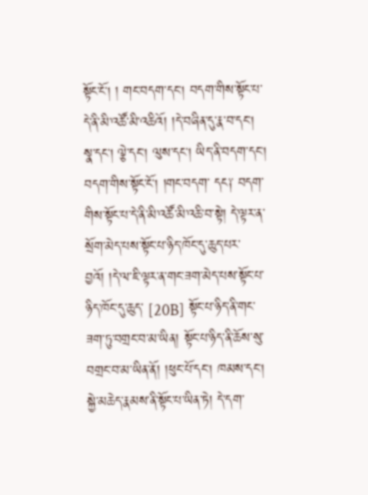སྟོང་ངོ། ། གང་བདག་དང། བདག་གིས་སྟོང་པ་དེ་ནི་མི་འཚོ་མི་འཆིའོ། །དེ་བཞིན་དུ་རྣ་བ་དང། སྣ་དང། ལྕེ་དང། ལུས་དང། ཡིད་ནི་བདག་དང། བདག་གིས་སྟོང་ངོ། །གང་བདག་ དང༑ བདག་གིས་སྟོང་པ་དེ་ནི་མི་འཚོ་མི་འཆི་བ་སྟེ། དེ་ལྟར་ན་སྲོག་མེད་པས་སྟོང་པ་ཉིད་ཁོང་དུ་ཆུད་པར་བྱའོ། །དེ་ལ་ཇི་ལྟར་ན་གང་ཟག་མེད་པས་སྟོང་པ་ཉིད་ཁོང་དུ་ཆུད་ [20B] སྟོང་པ་ཉིད་ནི་གང་ཟག་ཏུ་བགྲང་བ་མ་ཡིན། སྟོང་པ་ཉིད་ནི་ཆོས་སུ་བགྲང་བ་མ་ཡིན་ནོ། །ཕུང་པོ་དང། ཁམས་དང། སྐྱེ་མཆེད་རྣམས་ནི་སྟོང་པ་ཡིན་ཏེ། དེ་དག་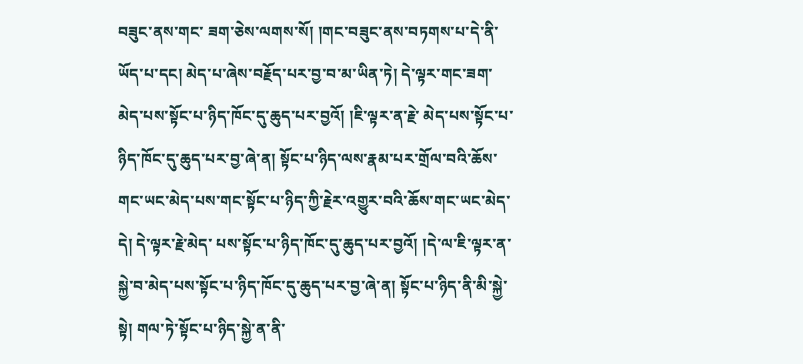བཟུང་ནས་གང་ ཟག་ཅེས་ལགས་སོ། །གང་བཟུང་ནས་བཏགས་པ་དེ་ནི་ཡོད་པ་དང། མེད་པ་ཞེས་བརྗོད་པར་བྱ་བ་མ་ཡིན་ཏེ། དེ་ལྟར་གང་ཟག་མེད་པས་སྟོང་པ་ཉིད་ཁོང་དུ་ཆུད་པར་བྱའོ། །ཇི་ལྟར་ན་རྗེ་ མེད་པས་སྟོང་པ་ཉིད་ཁོང་དུ་ཆུད་པར་བྱ་ཞེ་ན། སྟོང་པ་ཉིད་ལས་རྣམ་པར་གྲོལ་བའི་ཆོས་གང་ཡང་མེད་པས་གང་སྟོང་པ་ཉིད་ཀྱི་རྗེར་འགྱུར་བའི་ཆོས་གང་ཡང་མེད་དེ། དེ་ལྟར་རྗེ་མེད་ པས་སྟོང་པ་ཉིད་ཁོང་དུ་ཆུད་པར་བྱའོ། །དེ་ལ་ཇི་ལྟར་ན་སྐྱེ་བ་མེད་པས་སྟོང་པ་ཉིད་ཁོང་དུ་ཆུད་པར་བྱ་ཞེ་ན། སྟོང་པ་ཉིད་ནི་མི་སྐྱེ་སྟེ། གལ་ཏེ་སྟོང་པ་ཉིད་སྐྱེ་ན་ནི་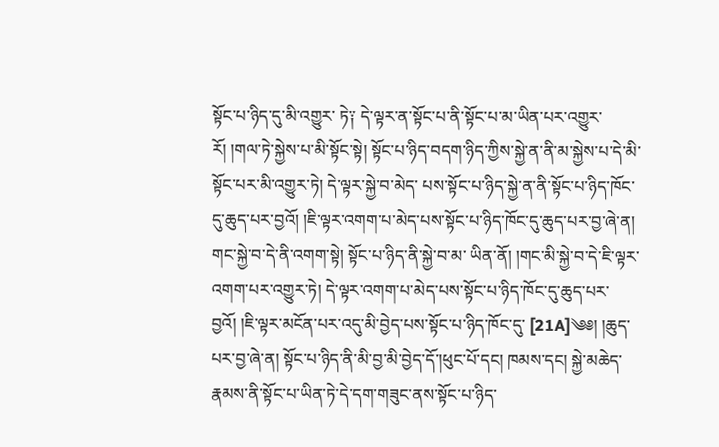སྟོང་པ་ཉིད་དུ་མི་འགྱུར་ ཏེ༑ དེ་ལྟར་ན་སྟོང་པ་ནི་སྟོང་པ་མ་ཡིན་པར་འགྱུར་རོ། །གལ་ཏེ་སྐྱེས་པ་མི་སྟོང་སྟེ། སྟོང་པ་ཉིད་བདག་ཉིད་ཀྱིས་སྐྱེ་ན་ནི་མ་སྐྱེས་པ་དེ་མི་སྟོང་པར་མི་འགྱུར་ཏེ། དེ་ལྟར་སྐྱེ་བ་མེད་ པས་སྟོང་པ་ཉིད་སྐྱེ་ན་ནི་སྟོང་པ་ཉིད་ཁོང་དུ་ཆུད་པར་བྱའོ། །ཇི་ལྟར་འགག་པ་མེད་པས་སྟོང་པ་ཉིད་ཁོང་དུ་ཆུད་པར་བྱ་ཞེ་ན། གང་སྐྱེ་བ་དེ་ནི་འགག་སྟེ། སྟོང་པ་ཉིད་ནི་སྐྱེ་བ་མ་ ཡིན་ནོ། །གང་མི་སྐྱེ་བ་དེ་ཇི་ལྟར་འགག་པར་འགྱུར་ཏེ། དེ་ལྟར་འགག་པ་མེད་པས་སྟོང་པ་ཉིད་ཁོང་དུ་ཆུད་པར་བྱའོ། །ཇི་ལྟར་མངོན་པར་འདུ་མི་བྱེད་པས་སྟོང་པ་ཉིད་ཁོང་དུ་ [21A]༄༅། །ཆུད་པར་བྱ་ཞེ་ན། སྟོང་པ་ཉིད་ནི་མི་བྱ་མི་བྱེད་དོ་།ཕུང་པོ་དང། ཁམས་དང། སྐྱེ་མཆེད་རྣམས་ནི་སྟོང་པ་ཡིན་ཏེ་དེ་དག་གཟུང་ནས་སྟོང་པ་ཉིད་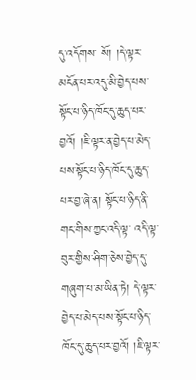དུ་འདོགས་ སོ། །དེ་ལྟར་མངོན་པར་འདུ་མི་བྱེད་པས་སྟོང་པ་ཉིད་ཁོང་དུ་ཆུད་པར་བྱའོ། །ཇི་ལྟར་ན་བྱེད་པ་མེད་པས་སྟོང་པ་ཉིད་ཁོང་དུ་ཆུད་པར་བྱ་ཞེ་ན། སྟོང་པ་ཉིད་ནི་གང་གིས་ཀྱང་འདི་ལྟ་ འདི་ལྟ་བུར་གྱིས་ཤིག་ཅེས་བྱེད་དུ་གཞུག་པ་མ་ཡིན་ཏེ། དེ་ལྟར་བྱེད་པ་མེད་པས་སྟོང་པ་ཉིད་ཁོང་དུ་ཆུད་པར་བྱའོ། །ཇི་ལྟར་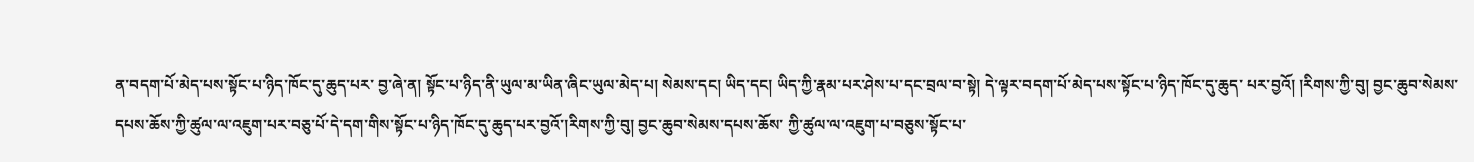ན་བདག་པོ་མེད་པས་སྟོང་པ་ཉིད་ཁོང་དུ་ཆུད་པར་ བྱ་ཞེ་ན། སྟོང་པ་ཉིད་ནི་ཡུལ་མ་ཡིན་ཞིང་ཡུལ་མེད་པ། སེམས་དང། ཡིད་དང། ཡིད་ཀྱི་རྣམ་པར་ཤེས་པ་དང་བྲལ་བ་སྟེ། དེ་ལྟར་བདག་པོ་མེད་པས་སྟོང་པ་ཉིད་ཁོང་དུ་ཆུད་ པར་བྱའོ། །རིགས་ཀྱི་བུ། བྱང་ཆུབ་སེམས་དཔས་ཆོས་ཀྱི་ཚུལ་ལ་འཇུག་པར་བཅུ་པོ་དེ་དག་གིས་སྟོང་པ་ཉིད་ཁོང་དུ་ཆུད་པར་བྱའོ་།རིགས་ཀྱི་བུ། བྱང་ཆུབ་སེམས་དཔས་ཆོས་ ཀྱི་ཚུལ་ལ་འཇུག་པ་བཅུས་སྟོང་པ་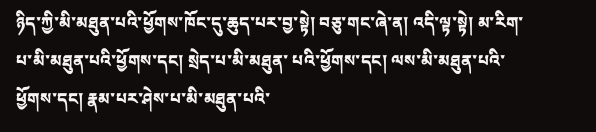ཉིད་ཀྱི་མི་མཐུན་པའི་ཕྱོགས་ཁོང་དུ་ཆུད་པར་བྱ་སྟེ། བཅུ་གང་ཞེ་ན། འདི་ལྟ་སྟེ། མ་རིག་པ་མི་མཐུན་པའི་ཕྱོགས་དང། སྲེད་པ་མི་མཐུན་ པའི་ཕྱོགས་དང། ལས་མི་མཐུན་པའི་ཕྱོགས་དང། རྣམ་པར་ཤེས་པ་མི་མཐུན་པའི་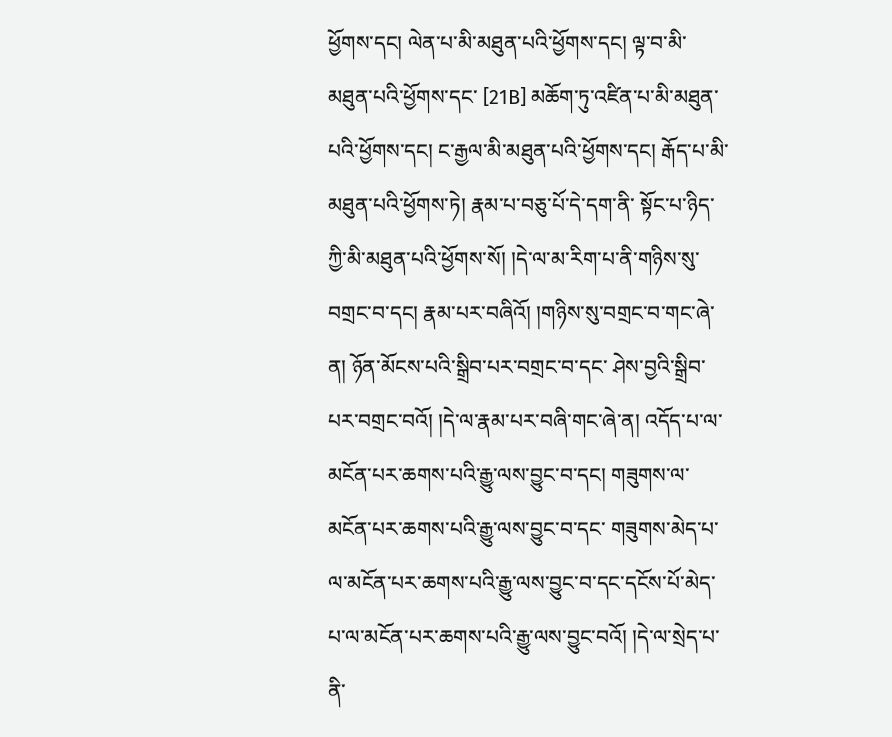ཕྱོགས་དང། ལེན་པ་མི་མཐུན་པའི་ཕྱོགས་དང། ལྟ་བ་མི་མཐུན་པའི་ཕྱོགས་དང་ [21B] མཆོག་ཏུ་འཛིན་པ་མི་མཐུན་པའི་ཕྱོགས་དང། ང་རྒྱལ་མི་མཐུན་པའི་ཕྱོགས་དང། རྒོད་པ་མི་མཐུན་པའི་ཕྱོགས་ཏེ། རྣམ་པ་བཅུ་པོ་དེ་དག་ནི་ སྟོང་པ་ཉིད་ཀྱི་མི་མཐུན་པའི་ཕྱོགས་སོ། །དེ་ལ་མ་རིག་པ་ནི་གཉིས་སུ་བགྲང་བ་དང། རྣམ་པར་བཞིའོ། །གཉིས་སུ་བགྲང་བ་གང་ཞེ་ན། ཉོན་མོངས་པའི་སྒྲིབ་པར་བགྲང་བ་དང་ ཤེས་བྱའི་སྒྲིབ་པར་བགྲང་བའོ། །དེ་ལ་རྣམ་པར་བཞི་གང་ཞེ་ན། འདོད་པ་ལ་མངོན་པར་ཆགས་པའི་རྒྱུ་ལས་བྱུང་བ་དང། གཟུགས་ལ་མངོན་པར་ཆགས་པའི་རྒྱུ་ལས་བྱུང་བ་དང་ གཟུགས་མེད་པ་ལ་མངོན་པར་ཆགས་པའི་རྒྱུ་ལས་བྱུང་བ་དང་དངོས་པོ་མེད་པ་ལ་མངོན་པར་ཆགས་པའི་རྒྱུ་ལས་བྱུང་བའོ། །དེ་ལ་སྲེད་པ་ནི་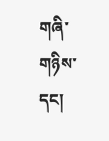གཞི་གཉིས་དང།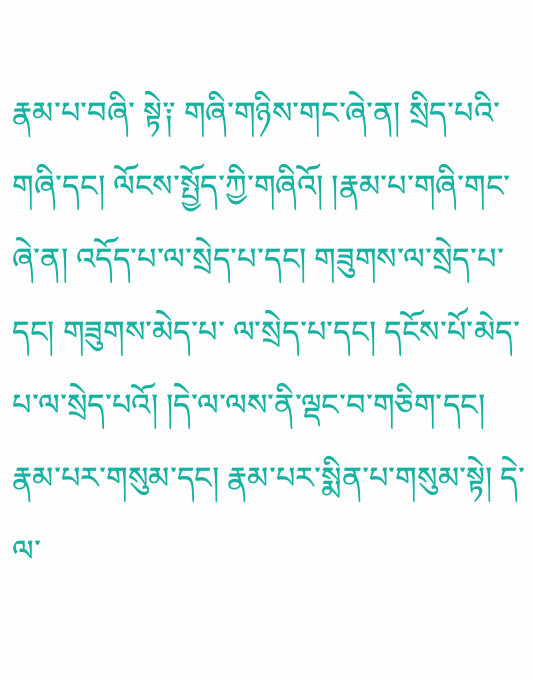རྣམ་པ་བཞི་ སྟེ༑ གཞི་གཉིས་གང་ཞེ་ན། སྲིད་པའི་གཞི་དང། ལོངས་སྤྱོད་ཀྱི་གཞིའོ། །རྣམ་པ་གཞི་གང་ཞེ་ན། འདོད་པ་ལ་སྲེད་པ་དང། གཟུགས་ལ་སྲེད་པ་དང། གཟུགས་མེད་པ་ ལ་སྲེད་པ་དང། དངོས་པོ་མེད་པ་ལ་སྲེད་པའོ། །དེ་ལ་ལས་ནི་ལྡང་བ་གཅིག་དང། རྣམ་པར་གསུམ་དང། རྣམ་པར་སྨིན་པ་གསུམ་སྟེ། དེ་ལ་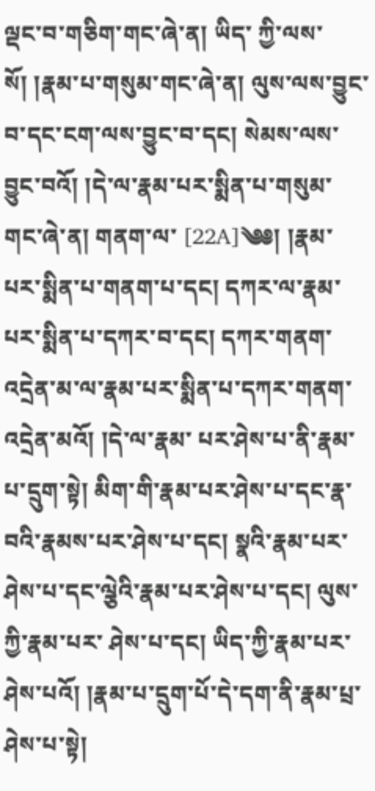ལྡང་བ་གཅིག་གང་ཞེ་ན། ཡིད་ ཀྱི་ལས་སོ། །རྣམ་པ་གསུམ་གང་ཞེ་ན། ལུས་ལས་བྱུང་བ་དང་ངག་ལས་བྱུང་བ་དང། སེམས་ལས་བྱུང་བའོ། །དེ་ལ་རྣམ་པར་སྨིན་པ་གསུམ་གང་ཞེ་ན། གནག་ལ་ [22A]༄༅། །རྣམ་པར་སྨིན་པ་གནག་པ་དང། དཀར་ལ་རྣམ་པར་སྨིན་པ་དཀར་བ་དང། དཀར་གནག་འདྲེན་མ་ལ་རྣམ་པར་སྨིན་པ་དཀར་གནག་འདྲེན་མའོ། །དེ་ལ་རྣམ་ པར་ཤེས་པ་ནི་རྣམ་པ་དྲུག་སྟེ། མིག་གི་རྣམ་པར་ཤེས་པ་དང་རྣ་བའི་རྣམས་པར་ཤེས་པ་དང། སྣའི་རྣམ་པར་ཤེས་པ་དང་ལྕེའི་རྣམ་པར་ཤེས་པ་དང། ལུས་ཀྱི་རྣམ་པར་ ཤེས་པ་དང། ཡིད་ཀྱི་རྣམ་པར་ཤེས་པའོ། །རྣམ་པ་དྲུག་པོ་དེ་དག་ནི་རྣམ་པྲ་ཤེས་པ་སྟེ།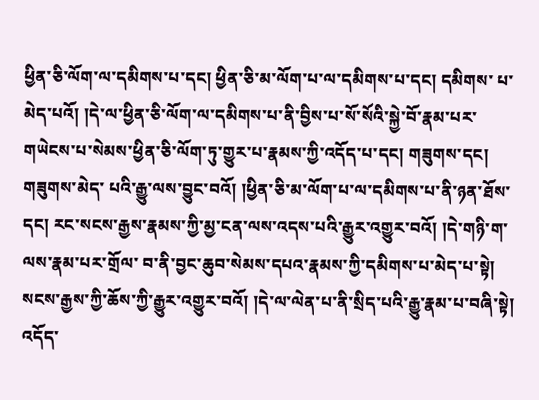ཕྱིན་ཅི་ལོག་ལ་དམིགས་པ་དང། ཕྱིན་ཅི་མ་ལོག་པ་ལ་དམིགས་པ་དང། དམིགས་ པ་མེད་པའོ། །དེ་ལ་ཕྱིན་ཅི་ལོག་ལ་དམིགས་པ་ནི་བྱིས་པ་སོ་སོའི་སྐྱེ་བོ་རྣམ་པར་གཡེངས་པ་སེམས་ཕྱིན་ཅི་ལོག་ཏུ་གྱུར་པ་རྣམས་ཀྱི་འདོད་པ་དང། གཟུགས་དང། གཟུགས་མེད་ པའི་རྒྱུ་ལས་བྱུང་བའོ། །ཕྱིན་ཅི་མ་ལོག་པ་ལ་དམིགས་པ་ནི་ཉན་ཐོས་དང། རང་སངས་རྒྱས་རྣམས་ཀྱི་མྱ་ངན་ལས་འདས་པའི་རྒྱུར་འགྱུར་བའོ། །དེ་གཉི་ག་ལས་རྣམ་པར་གྲོལ་ བ་ནི་བྱང་ཆུབ་སེམས་དཔའ་རྣམས་ཀྱི་དམིགས་པ་མེད་པ་སྟེ། སངས་རྒྱས་ཀྱི་ཆོས་ཀྱི་རྒྱུར་འགྱུར་བའོ། །དེ་ལ་ལེན་པ་ནི་སྲིད་པའི་རྒྱུ་རྣམ་པ་བཞི་སྟེ། འདོད་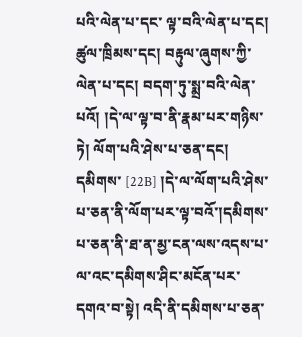པའི་ལེན་པ་དང་ ལྟ་བའི་ལེན་པ་དང། ཚུལ་ཁྲིམས་དང། བརྟུལ་ཞུགས་ཀྱི་ལེན་པ་དང། བདག་ཏུ་སྨྲ་བའི་ལེན་པའོ། །དེ་ལ་ལྟ་བ་ནི་རྣམ་པར་གཉིས་ཏེ། ལོག་པའི་ཤེས་པ་ཅན་དང། དམིགས་ [22B] །དེ་ལ་ལོག་པའི་ཤེས་པ་ཅན་ནི་ལོག་པར་ལྟ་བའོ་།དམིགས་པ་ཅན་ནི་ཐ་ན་མྱ་ངན་ལས་འདས་པ་ལ་འང་དམིགས་ཤིང་མངོན་པར་དགའ་བ་སྟེ། འདི་ནི་དམིགས་པ་ཅན་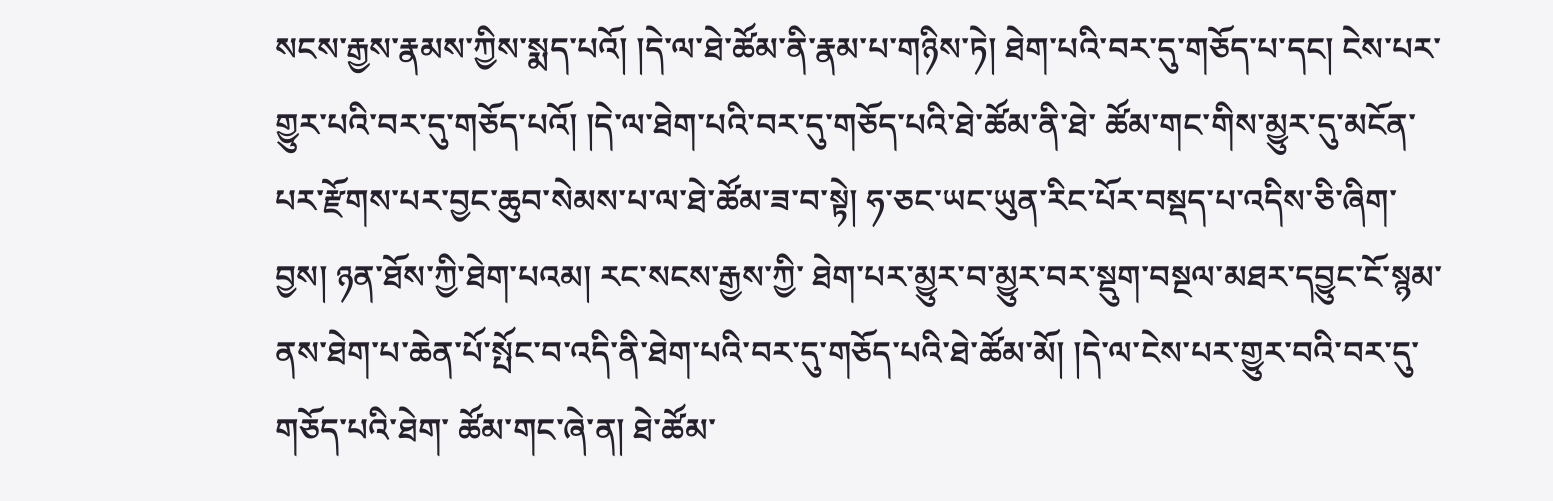སངས་རྒྱས་རྣམས་ཀྱིས་སྨད་པའོ། །དེ་ལ་ཐེ་ཚོམ་ནི་རྣམ་པ་གཉིས་ཏེ། ཐེག་པའི་བར་དུ་གཅོད་པ་དང། ངེས་པར་གྱུར་པའི་བར་དུ་གཅོད་པའོ། །དེ་ལ་ཐེག་པའི་བར་དུ་གཅོད་པའི་ཐེ་ཚོམ་ནི་ཐེ་ ཚོམ་གང་གིས་མྱུར་དུ་མངོན་པར་རྫོགས་པར་བྱང་ཆུབ་སེམས་པ་ལ་ཐེ་ཚོམ་ཟ་བ་སྟེ། ཧ་ཅང་ཡང་ཡུན་རིང་པོར་བསྡད་པ་འདིས་ཅི་ཞིག་བྱས། ཉན་ཐོས་ཀྱི་ཐེག་པའམ། རང་སངས་རྒྱས་ཀྱི་ ཐེག་པར་མྱུར་བ་མྱུར་བར་སྡུག་བསྔལ་མཐར་དབྱུང་ངོ་སྙམ་ནས་ཐེག་པ་ཆེན་པོ་སྤོང་བ་འདི་ནི་ཐེག་པའི་བར་དུ་གཅོད་པའི་ཐེ་ཚོམ་མོ། །དེ་ལ་ངེས་པར་གྱུར་བའི་བར་དུ་གཅོད་པའི་ཐེག་ ཚོམ་གང་ཞེ་ན། ཐེ་ཚོམ་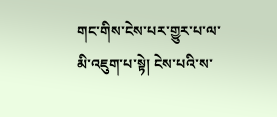གང་གིས་ངེས་པར་གྱུར་པ་ལ་མི་འཇུག་པ་སྟེ། ངེས་པའི་ས་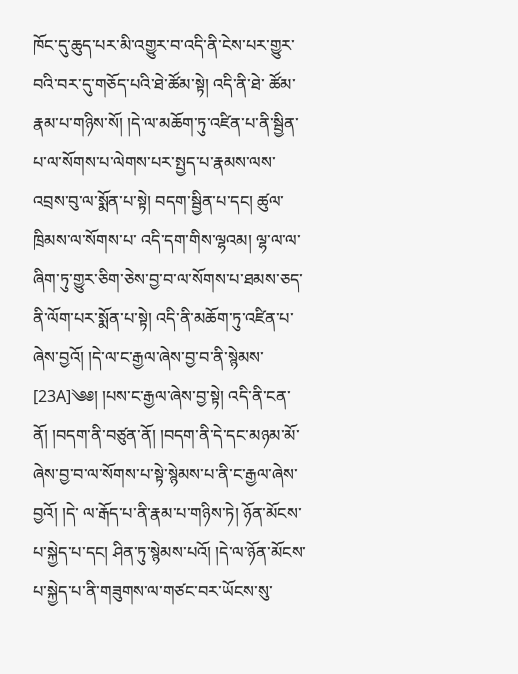ཁོང་དུ་ཆུད་པར་མི་འགྱུར་བ་འདི་ནི་ངེས་པར་གྱུར་བའི་བར་དུ་གཅོད་པའི་ཐེ་ཚོམ་སྟེ། འདི་ནི་ཐེ་ ཚོམ་རྣམ་པ་གཉིས་སོ། །དེ་ལ་མཆོག་ཏུ་འཛིན་པ་ནི་སྦྱིན་པ་ལ་སོགས་པ་ལེགས་པར་སྤྱད་པ་རྣམས་ལས་འབྲས་བུ་ལ་སྨོན་པ་སྟེ། བདག་སྦྱིན་པ་དང། ཚུལ་ཁྲིམས་ལ་སོགས་པ་ འདི་དག་གིས་ལྷའམ། ལྷ་ལ་ལ་ཞིག་ཏུ་གྱུར་ཅིག་ཅེས་བྱ་བ་ལ་སོགས་པ་ཐམས་ཅད་ནི་ལོག་པར་སྨོན་པ་སྟེ། འདི་ནི་མཆོག་ཏུ་འཛིན་པ་ཞེས་བྱའོ། །དེ་ལ་ང་རྒྱལ་ཞེས་བྱ་བ་ནི་སྙེམས་ [23A]༄༅། །པས་ང་རྒྱལ་ཞེས་བྱ་སྟེ། འདི་ནི་ངན་ནོ། །བདག་ནི་བཙུན་ནོ། །བདག་ནི་དེ་དང་མཉམ་མོ་ཞེས་བྱ་བ་ལ་སོགས་པ་སྟེ་སྙེམས་པ་ནི་ང་རྒྱལ་ཞེས་བྱའོ། །དེ་ ལ་རྒོད་པ་ནི་རྣམ་པ་གཉིས་ཏེ། ཉོན་མོངས་པ་སྐྱེད་པ་དང། ཤིན་ཏུ་སྙེམས་པའོ། །དེ་ལ་ཉོན་མོངས་པ་སྐྱེད་པ་ནི་གཟུགས་ལ་གཙང་བར་ཡོངས་སུ་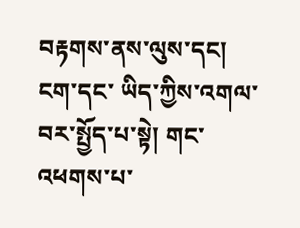བརྟགས་ནས་ལུས་དང། ངག་དང་ ཡིད་ཀྱིས་འགལ་བར་སྤྱོད་པ་སྟེ། གང་འཕགས་པ་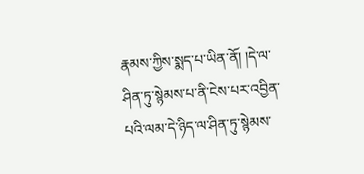རྣམས་ཀྱིས་སྨད་པ་ཡིན་ནོ། །དེ་ལ་ཤིན་ཏུ་སྙེམས་པ་ནི་ངེས་པར་འབྱིན་པའི་ལམ་དེ་ཉིད་ལ་ཤིན་ཏུ་སྙེམས་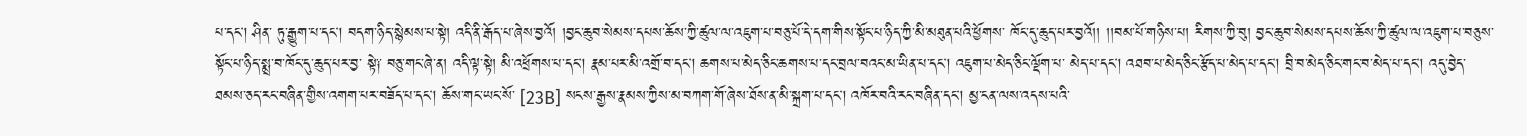པ་དང། ཤིན་ ཏུ་རྒྱུག་པ་དང། བདག་ཉིད་སྙེམས་པ་སྟེ། འདི་ནི་རྒོད་པ་ཞེས་བྱའོ། །བྱང་ཆུབ་སེམས་དཔས་ཆོས་ཀྱི་ཚུལ་ལ་འཇུག་པ་བཅུ་པོ་དེ་དག་གིས་སྟོང་པ་ཉིད་ཀྱི་མི་མཐུན་པའི་ཕྱོགས་ ཁོང་དུ་ཆུད་པར་བྱའོ།། །།བམ་པོ་གཉིས་པ། རིགས་ཀྱི་བུ། བྱང་ཆུབ་སེམས་དཔས་ཆོས་ཀྱི་ཚུལ་ལ་འཇུག་པ་བཅུས་སྟོང་པ་ཉིད་སྨྲ་བ་ཁོང་དུ་ཆུད་པར་བྱ་ སྟེ༑ བཅུ་གང་ཞེ་ན། འདི་ལྟ་སྟེ། མི་འཕྲོགས་པ་དང། རྣམ་པར་མི་འགྲོ་བ་དང། ཆགས་པ་མེད་ཅིང་ཆགས་པ་དང་བྲལ་བའང་མ་ཡིན་པ་དང། འཇུག་པ་མེད་ཅིང་ལྡོག་པ་ མེད་པ་དང། འཐབ་པ་མེད་ཅིང་རྩོད་པ་མེད་པ་དང། བྲི་བ་མེད་ཅིང་གང་བ་མེད་པ་དང། འདུ་བྱེད་ཐམས་ཅད་རང་བཞིན་གྱིས་འགག་པར་བཟོད་པ་དང། ཆོས་གང་ཡང་སོ་ [23B] སངས་རྒྱས་རྣམས་ཀྱིས་མ་བཀག་གོ་ཞེས་ཐོས་ན་མི་སྐྲག་པ་དང། འཁོར་བའི་རང་བཞིན་དང། མྱ་ངན་ལས་འདས་པའི་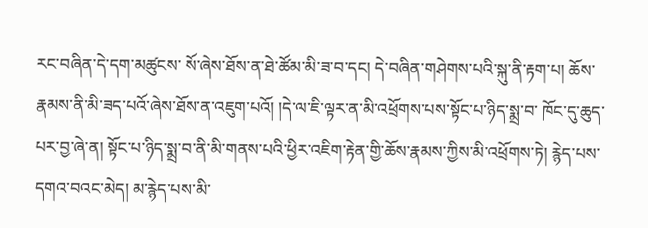རང་བཞིན་དེ་དག་མཚུངས་ སོ་ཞེས་ཐོས་ན་ཐེ་ཚོམ་མི་ཟ་བ་དང། དེ་བཞིན་གཤེགས་པའི་སྐུ་ནི་རྟག་པ། ཆོས་རྣམས་ནི་མི་ཟད་པའོ་ཞེས་ཐོས་ན་འཇུག་པའོ། །དེ་ལ་ཇི་ལྟར་ན་མི་འཕྲོགས་པས་སྟོང་པ་ཉིད་སྨྲ་བ་ ཁོང་དུ་ཆུད་པར་བྱ་ཞེ་ན། སྟོང་པ་ཉིད་སྨྲ་བ་ནི་མི་གནས་པའི་ཕྱིར་འཇིག་རྟེན་གྱི་ཆོས་རྣམས་ཀྱིས་མི་འཕྲོགས་ཏེ། རྙེད་པས་དགའ་བའང་མེད། མ་རྙེད་པས་མི་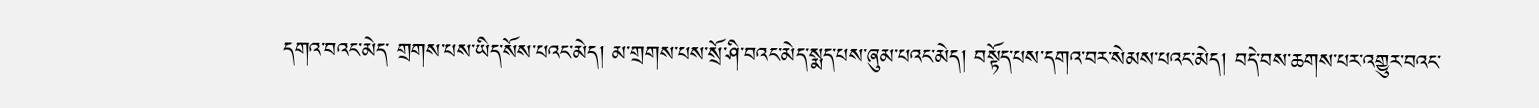དགའ་བའང་མེད་ གྲགས་པས་ཡིད་སོས་པའང་མེད། མ་གྲགས་པས་སྲོ་ཤི་བའང་མེད་སྨད་པས་ཞུམ་པའང་མེད། བསྟོད་པས་དགའ་བར་སེམས་པའང་མེད། བདེ་བས་ཆགས་པར་འགྱུར་བའང་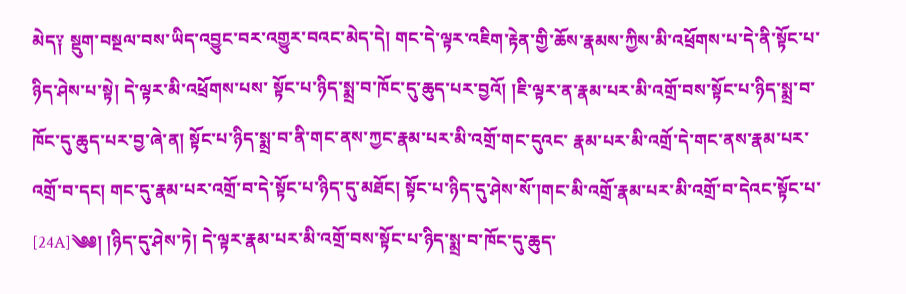མེད༑ སྡུག་བསྔལ་བས་ཡིད་འབྱུང་བར་འགྱུར་བའང་མེད་དེ། གང་དེ་ལྟར་འཇིག་རྟེན་གྱི་ཆོས་རྣམས་ཀྱིས་མི་འཕྲོགས་པ་དེ་ནི་སྟོང་པ་ཉིད་ཤེས་པ་སྟེ། དེ་ལྟར་མི་འཕྲོགས་པས་ སྟོང་པ་ཉིད་སྨྲ་བ་ཁོང་དུ་ཆུད་པར་བྱའོ། །ཇི་ལྟར་ན་རྣམ་པར་མི་འགྲོ་བས་སྟོང་པ་ཉིད་སྨྲ་བ་ཁོང་དུ་ཆུད་པར་བྱ་ཞེ་ན། སྟོང་པ་ཉིད་སྨྲ་བ་ནི་གང་ནས་ཀྱང་རྣམ་པར་མི་འགྲོ་གང་དུའང་ རྣམ་པར་མི་འགྲོ་དེ་གང་ནས་རྣམ་པར་འགྲོ་བ་དང། གང་དུ་རྣམ་པར་འགྲོ་བ་དེ་སྟོང་པ་ཉིད་དུ་མཐོང། སྟོང་པ་ཉིད་དུ་ཤེས་སོ་།གང་མི་འགྲོ་རྣམ་པར་མི་འགྲོ་བ་དེའང་སྟོང་པ་ [24A]༄༅། །ཉིད་དུ་ཤེས་ཏེ། དེ་ལྟར་རྣམ་པར་མི་འགྲོ་བས་སྟོང་པ་ཉིད་སྨྲ་བ་ཁོང་དུ་ཆུད་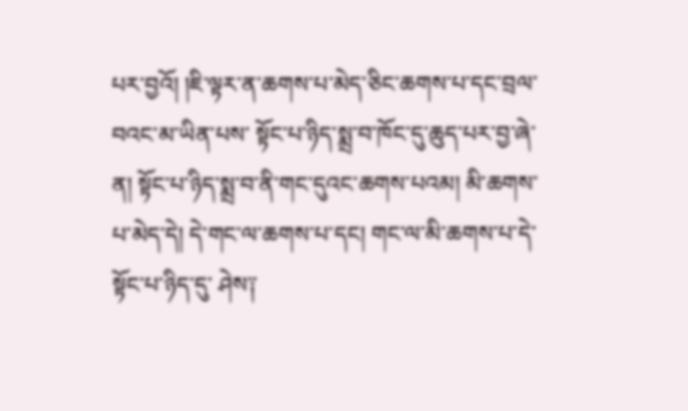པར་བྱའོ། །ཇི་ལྟར་ན་ཆགས་པ་མེད་ཅིང་ཆགས་པ་དང་བྲལ་བའང་མ་ཡིན་པས་ སྟོང་པ་ཉིད་སྨྲ་བ་ཁོང་དུ་ཆུད་པར་བྱ་ཞེ་ན། སྟོང་པ་ཉིད་སྨྲ་བ་ནི་གང་དུའང་ཆགས་པའམ། མི་ཆགས་པ་མེད་དེ། དེ་གང་ལ་ཆགས་པ་དང། གང་ལ་མི་ཆགས་པ་དེ་སྟོང་པ་ཉིད་དུ་ ཤེས༑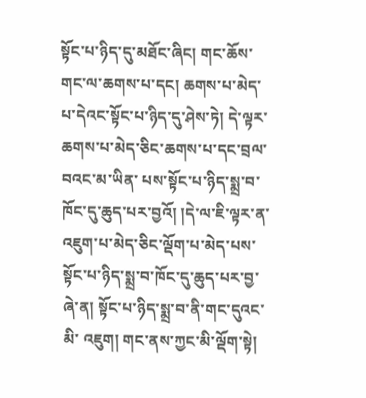སྟོང་པ་ཉིད་དུ་མཐོང་ཞིང། གང་ཆོས་གང་ལ་ཆགས་པ་དང། ཆགས་པ་མེད་པ་དེའང་སྟོང་པ་ཉིད་དུ་ཤེས་ཏེ། དེ་ལྟར་ཆགས་པ་མེད་ཅིང་ཆགས་པ་དང་བྲལ་བའང་མ་ཡིན་ པས་སྟོང་པ་ཉིད་སྨྲ་བ་ཁོང་དུ་ཆུད་པར་བྱའོ། །དེ་ལ་ཇི་ལྟར་ན་འཇུག་པ་མེད་ཅིང་ལྡོག་པ་མེད་པས་སྟོང་པ་ཉིད་སྨྲ་བ་ཁོང་དུ་ཆུད་པར་བྱ་ཞེ་ན། སྟོང་པ་ཉིད་སྨྲ་བ་ནི་གང་དུའང་མི་ འཇུག། གང་ནས་ཀྱང་མི་ལྡོག་སྟེ།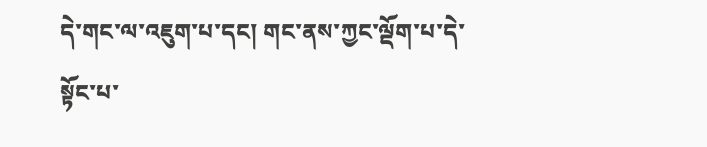དེ་གང་ལ་འཇུག་པ་དང། གང་ནས་ཀྱང་ལྡོག་པ་དེ་སྟོང་པ་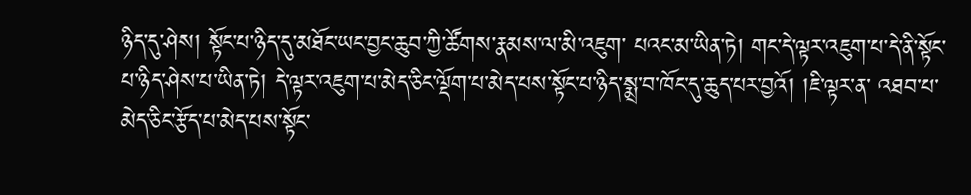ཉིད་དུ་ཤེས། སྟོང་པ་ཉིད་དུ་མཐོང་ཡང་བྱང་ཆུབ་ཀྱི་ཚོགས་རྣམས་ལ་མི་འཇུག་ པའང་མ་ཡིན་ཏེ། གང་དེ་ལྟར་འཇུག་པ་དེ་ནི་སྟོང་པ་ཉིད་ཤེས་པ་ཡིན་ཏེ། དེ་ལྟར་འཇུག་པ་མེད་ཅིང་ལྡོག་པ་མེད་པས་སྟོང་པ་ཉིད་སྨྲ་བ་ཁོང་དུ་ཆུད་པར་བྱའོ། །ཇི་ལྟར་ན་ འཐབ་པ་མེད་ཅིང་རྩོད་པ་མེད་པས་སྟོང་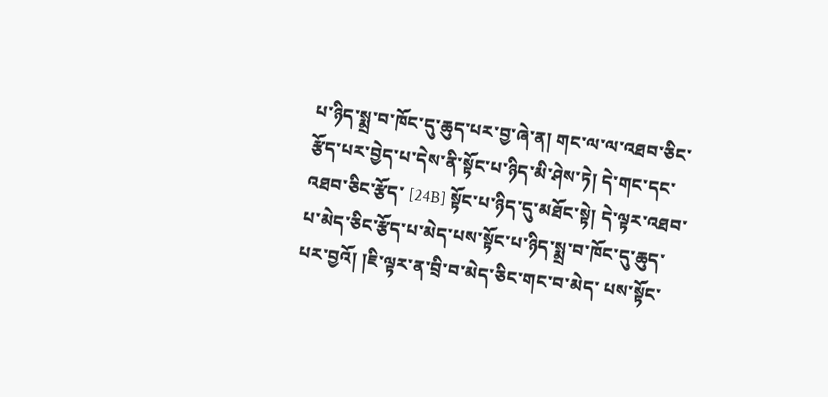པ་ཉིད་སྨྲ་བ་ཁོང་དུ་ཆུད་པར་བྱ་ཞེ་ན། གང་ལ་ལ་འཐབ་ཅིང་རྩོད་པར་བྱེད་པ་དེས་ནི་སྟོང་པ་ཉིད་མི་ཤེས་ཏེ། དེ་གང་དང་འཐབ་ཅིང་རྩོད་ [24B] སྟོང་པ་ཉིད་དུ་མཐོང་སྟེ། དེ་ལྟར་འཐབ་པ་མེད་ཅིང་རྩོད་པ་མེད་པས་སྟོང་པ་ཉིད་སྨྲ་བ་ཁོང་དུ་ཆུད་པར་བྱའོ། །ཇི་ལྟར་ན་བྲི་བ་མེད་ཅིང་གང་བ་མེད་ པས་སྟོང་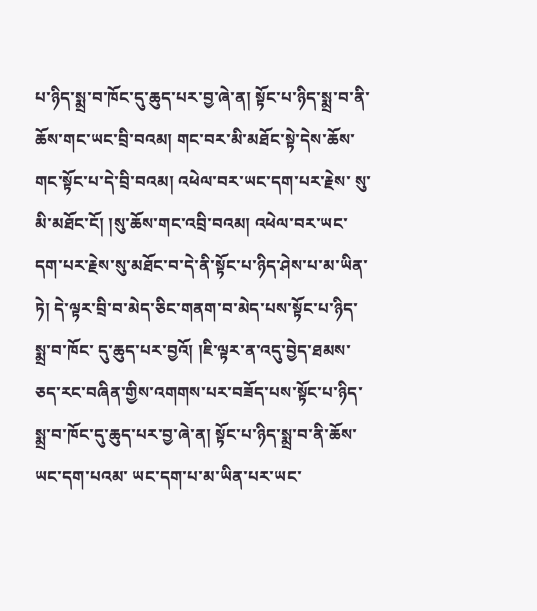པ་ཉིད་སྨྲ་བ་ཁོང་དུ་ཆུད་པར་བྱ་ཞེ་ན། སྟོང་པ་ཉིད་སྨྲ་བ་ནི་ཆོས་གང་ཡང་བྲི་བའམ། གང་བར་མི་མཐོང་སྟེ་དེས་ཆོས་གང་སྟོང་པ་དེ་བྲི་བའམ། འཕེལ་བར་ཡང་དག་པར་རྗེས་ སུ་མི་མཐོང་ངོ། །སུ་ཆོས་གང་འབྲི་བའམ། འཕེལ་བར་ཡང་དག་པར་རྗེས་སུ་མཐོང་བ་དེ་ནི་སྟོང་པ་ཉིད་ཤེས་པ་མ་ཡིན་ཏེ། དེ་ལྟར་བྲི་བ་མེད་ཅིང་གནག་བ་མེད་པས་སྟོང་པ་ཉིད་སྨྲ་བ་ཁོང་ དུ་ཆུད་པར་བྱའོ། །ཇི་ལྟར་ན་འདུ་བྱེད་ཐམས་ཅད་རང་བཞིན་གྱིས་འགགས་པར་བཟོད་པས་སྟོང་པ་ཉིད་སྨྲ་བ་ཁོང་དུ་ཆུད་པར་བྱ་ཞེ་ན། སྟོང་པ་ཉིད་སྨྲ་བ་ནི་ཆོས་ཡང་དག་པའམ་ ཡང་དག་པ་མ་ཡིན་པར་ཡང་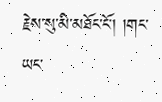རྗེས་སུ་མི་མཐོང་ངོ། །གང་ཡང་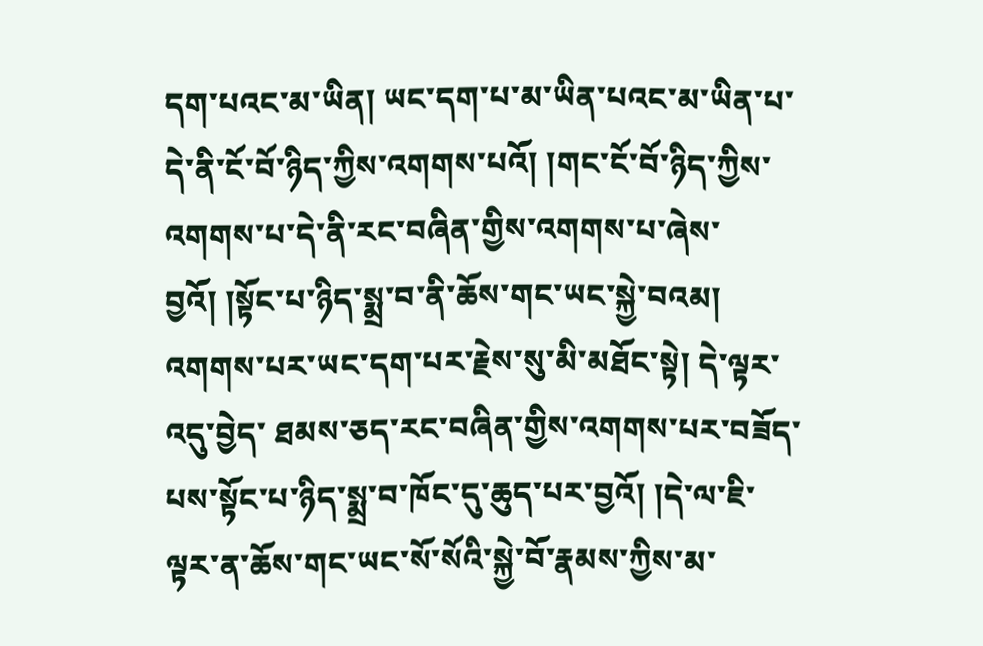དག་པའང་མ་ཡིན། ཡང་དག་པ་མ་ཡིན་པའང་མ་ཡིན་པ་དེ་ནི་ངོ་བོ་ཉིད་ཀྱིས་འགགས་པའོ། །གང་ངོ་བོ་ཉིད་ཀྱིས་ འགགས་པ་དེ་ནི་རང་བཞིན་གྱིས་འགགས་པ་ཞེས་བྱའོ། །སྟོང་པ་ཉིད་སྨྲ་བ་ནི་ཆོས་གང་ཡང་སྐྱེ་བའམ། འགགས་པར་ཡང་དག་པར་རྗེས་སུ་མི་མཐོང་སྟེ། དེ་ལྟར་འདུ་བྱེད་ ཐམས་ཅད་རང་བཞིན་གྱིས་འགགས་པར་བཟོད་པས་སྟོང་པ་ཉིད་སྨྲ་བ་ཁོང་དུ་ཆུད་པར་བྱའོ། །དེ་ལ་ཇི་ལྟར་ན་ཆོས་གང་ཡང་སོ་སོའི་སྐྱེ་བོ་རྣམས་ཀྱིས་མ་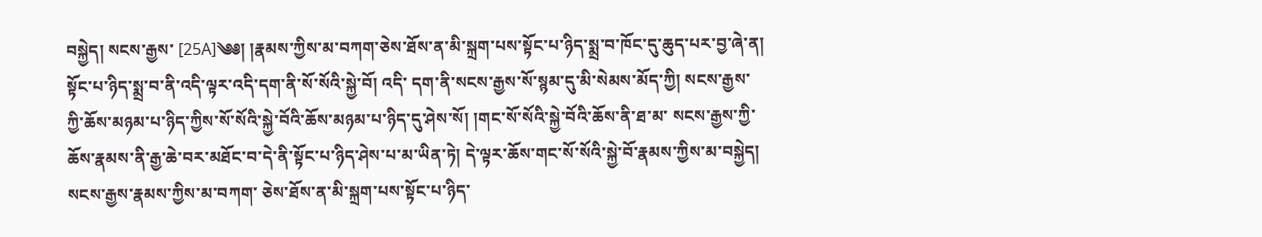བསྐྱེད། སངས་རྒྱས་ [25A]༄༅། །རྣམས་ཀྱིས་མ་བཀག་ཅེས་ཐོས་ན་མི་སྐྲག་པས་སྟོང་པ་ཉིད་སྨྲ་བ་ཁོང་དུ་ཆུད་པར་བྱ་ཞེ་ན། སྟོང་པ་ཉིད་སྨྲ་བ་ནི་འདི་ལྟར་འདི་དག་ནི་སོ་སོའི་སྐྱེ་བོ། འདི་ དག་ནི་སངས་རྒྱས་སོ་སྙམ་དུ་མི་སེམས་མོད་ཀྱི། སངས་རྒྱས་ཀྱི་ཆོས་མཉམ་པ་ཉིད་ཀྱིས་སོ་སོའི་སྐྱེ་བོའི་ཆོས་མཉམ་པ་ཉིད་དུ་ཤེས་སོ། །གང་སོ་སོའི་སྐྱེ་བོའི་ཆོས་ནི་ཐ་མ་ སངས་རྒྱས་ཀྱི་ཆོས་རྣམས་ནི་རྒྱ་ཆེ་བར་མཐོང་བ་དེ་ནི་སྟོང་པ་ཉིད་ཤེས་པ་མ་ཡིན་ཏེ། དེ་ལྟར་ཆོས་གང་སོ་སོའི་སྐྱེ་བོ་རྣམས་ཀྱིས་མ་བསྐྱེད། སངས་རྒྱས་རྣམས་ཀྱིས་མ་བཀག་ ཅེས་ཐོས་ན་མི་སྐྲག་པས་སྟོང་པ་ཉིད་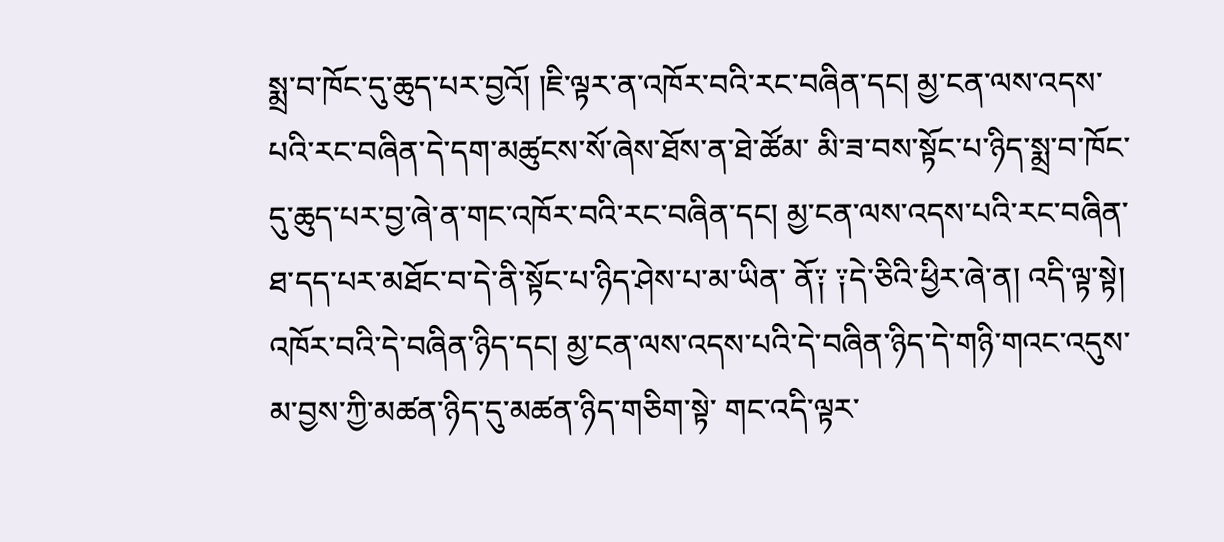སྨྲ་བ་ཁོང་དུ་ཆུད་པར་བྱའོ། །ཇི་ལྟར་ན་འཁོར་བའི་རང་བཞིན་དང། མྱ་ངན་ལས་འདས་པའི་རང་བཞིན་དེ་དག་མཚུངས་སོ་ཞེས་ཐོས་ན་ཐེ་ཚོམ་ མི་ཟ་བས་སྟོང་པ་ཉིད་སྨྲ་བ་ཁོང་དུ་ཆུད་པར་བྱ་ཞེ་ན་གང་འཁོར་བའི་རང་བཞིན་དང། མྱ་ངན་ལས་འདས་པའི་རང་བཞིན་ཐ་དད་པར་མཐོང་བ་དེ་ནི་སྟོང་པ་ཉིད་ཤེས་པ་མ་ཡིན་ ནོ༑ ༑དེ་ཅིའི་ཕྱིར་ཞེ་ན། འདི་ལྟ་སྟེ། འཁོར་བའི་དེ་བཞིན་ཉིད་དང། མྱ་ངན་ལས་འདས་པའི་དེ་བཞིན་ཉིད་དེ་གཉི་གའང་འདུས་མ་བྱས་ཀྱི་མཚན་ཉིད་དུ་མཚན་ཉིད་གཅིག་སྟེ་ གང་འདི་ལྟར་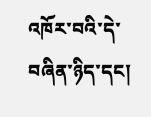འཁོར་བའི་དེ་བཞིན་ཉིད་དང།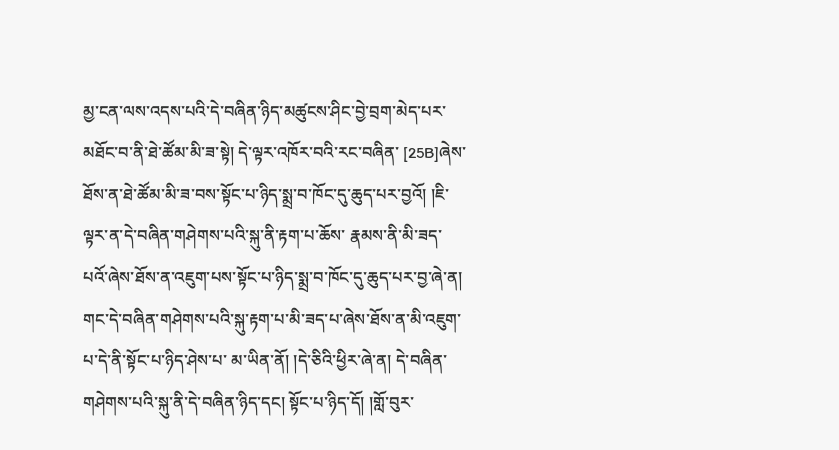མྱ་ངན་ལས་འདས་པའི་དེ་བཞིན་ཉིད་མཚུངས་ཤིང་བྱེ་བྲག་མེད་པར་མཐོང་བ་ནི་ཐེ་ཚོམ་མི་ཟ་སྟེ། དེ་ལྟར་འཁོར་བའི་རང་བཞིན་ [25B]ཞེས་ཐོས་ན་ཐེ་ཚོམ་མི་ཟ་བས་སྟོང་པ་ཉིད་སྨྲ་བ་ཁོང་དུ་ཆུད་པར་བྱའོ། །ཇི་ལྟར་ན་དེ་བཞིན་གཤེགས་པའི་སྐུ་ནི་རྟག་པ་ཆོས་ རྣམས་ནི་མི་ཟད་པའོ་ཞེས་ཐོས་ན་འཇུག་པས་སྟོང་པ་ཉིད་སྨྲ་བ་ཁོང་དུ་ཆུད་པར་བྱ་ཞེ་ན། གང་དེ་བཞིན་གཤེགས་པའི་སྐུ་རྟག་པ་མི་ཟད་པ་ཞེས་ཐོས་ན་མི་འཇུག་པ་དེ་ནི་སྟོང་པ་ཉིད་ཤེས་པ་ མ་ཡིན་ནོ། །དེ་ཅིའི་ཕྱིར་ཞེ་ན། དེ་བཞིན་གཤེགས་པའི་སྐུ་ནི་དེ་བཞིན་ཉིད་དང། སྟོང་པ་ཉིད་དོ། །གློ་བུར་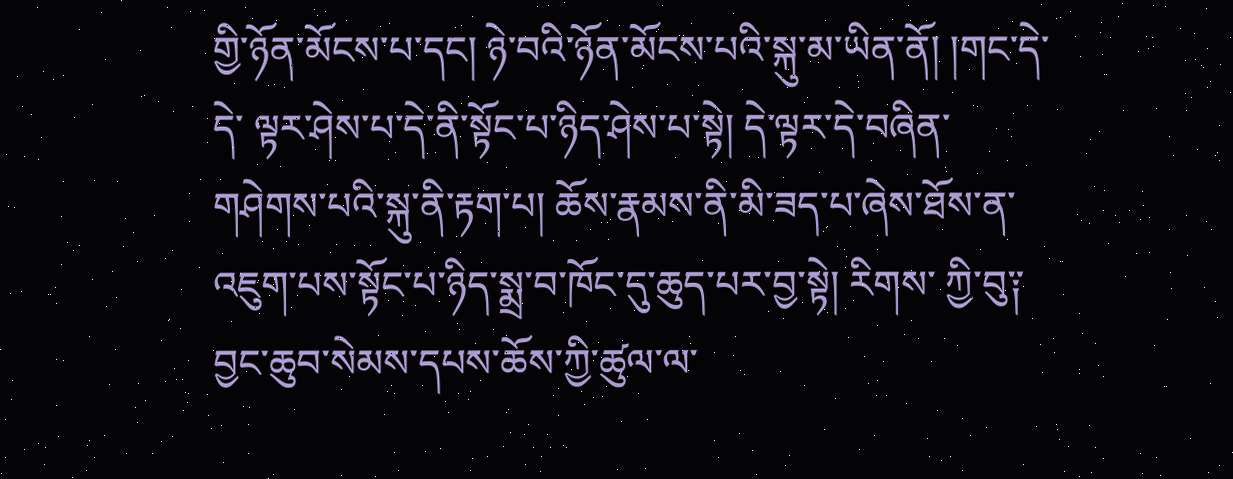གྱི་ཉོན་མོངས་པ་དང། ཉེ་བའི་ཉོན་མོངས་པའི་སྐུ་མ་ཡིན་ནོ། །གང་དེ་དེ་ ལྟར་ཤེས་པ་དེ་ནི་སྟོང་པ་ཉིད་ཤེས་པ་སྟེ། དེ་ལྟར་དེ་བཞིན་གཤེགས་པའི་སྐུ་ནི་རྟག་པ། ཆོས་རྣམས་ནི་མི་ཟད་པ་ཞེས་ཐོས་ན་འཇུག་པས་སྟོང་པ་ཉིད་སྨྲ་བ་ཁོང་དུ་ཆུད་པར་བྱ་སྟེ། རིགས་ ཀྱི་བུ༑ བྱང་ཆུབ་སེམས་དཔས་ཆོས་ཀྱི་ཚུལ་ལ་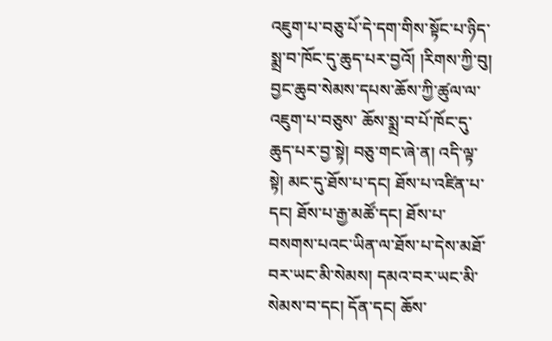འཇུག་པ་བཅུ་པོ་དེ་དག་གིས་སྟོང་པ་ཉིད་སྨྲ་བ་ཁོང་དུ་ཆུད་པར་བྱའོ། །རིགས་ཀྱི་བུ། བྱང་ཆུབ་སེམས་དཔས་ཆོས་ཀྱི་ཚུལ་ལ་འཇུག་པ་བཅུས་ ཆོས་སྨྲ་བ་པོ་ཁོང་དུ་ཆུད་པར་བྱ་སྟེ། བཅུ་གང་ཞེ་ན། འདི་ལྟ་སྟེ། མང་དུ་ཐོས་པ་དང། ཐོས་པ་འཛིན་པ་དང། ཐོས་པ་རྒྱ་མཚོ་དང། ཐོས་པ་བསགས་པའང་ཡིན་ལ་ཐོས་པ་དེས་མཐོ་ བར་ཡང་མི་སེམས། དམའ་བར་ཡང་མི་སེམས་བ་དང། དོན་དང། ཆོས་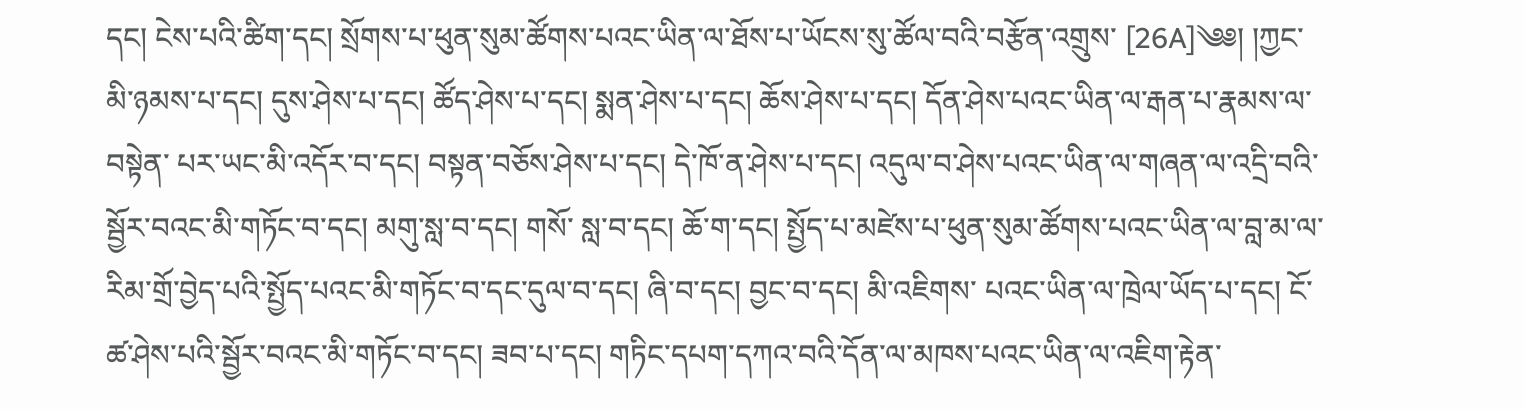དང། ངེས་པའི་ཚིག་དང། སྲོགས་པ་ཕུན་སུམ་ཚོགས་པའང་ཡིན་ལ་ཐོས་པ་ཡོངས་སུ་ཚོལ་བའི་བརྩོན་འགྲུས་ [26A]༄༅། །ཀྱང་མི་ཉམས་པ་དང། དུས་ཤེས་པ་དང། ཚོད་ཤེས་པ་དང། སྨན་ཤེས་པ་དང། ཆོས་ཤེས་པ་དང། དོན་ཤེས་པའང་ཡིན་ལ་རྒན་པ་རྣམས་ལ་བསྟེན་ པར་ཡང་མི་འདོར་བ་དང། བསྟན་བཅོས་ཤེས་པ་དང། དེ་ཁོ་ན་ཤེས་པ་དང། འདུལ་བ་ཤེས་པའང་ཡིན་ལ་གཞན་ལ་འདྲི་བའི་སྦྱོར་བའང་མི་གཏོང་བ་དང། མགུ་སླ་བ་དང། གསོ་ སླ་བ་དང། ཆོ་ག་དང། སྤྱོད་པ་མཛེས་པ་ཕུན་སུམ་ཚོགས་པའང་ཡིན་ལ་བླ་མ་ལ་རིམ་གྲོ་བྱེད་པའི་སྤྱོད་པའང་མི་གཏོང་བ་དང་དུལ་བ་དང། ཞི་བ་དང། བྱང་བ་དང། མི་འཇིགས་ པའང་ཡིན་ལ་ཁྲེལ་ཡོད་པ་དང། ངོ་ཚ་ཤེས་པའི་སྦྱོར་བའང་མི་གཏོང་བ་དང། ཟབ་པ་དང། གཏིང་དཔག་དཀའ་བའི་དོན་ལ་མཁས་པའང་ཡིན་ལ་འཇིག་རྟེན་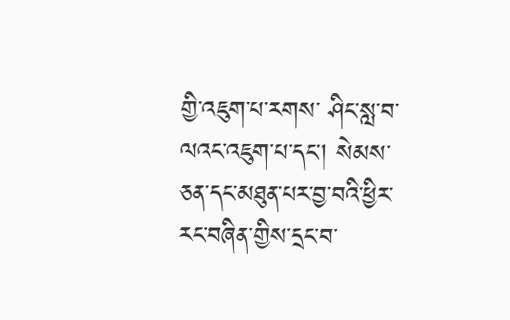གྱི་འཇུག་པ་རགས་ ཤིང་སླ་བ་ལའང་འཇུག་པ་དང། སེམས་ཅན་དང་མཐུན་པར་བྱ་བའི་ཕྱིར་རང་བཞིན་གྱིས་དྲང་བ་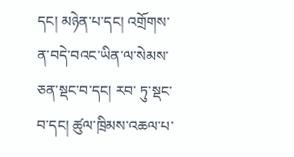དང། མཉེན་པ་དང། འགྲོགས་ན་བདེ་བའང་ཡིན་ལ་སེམས་ཅན་སྡང་བ་དང། རབ་ ཏུ་སྡང་བ་དང། ཚུལ་ཁྲིམས་འཆལ་པ་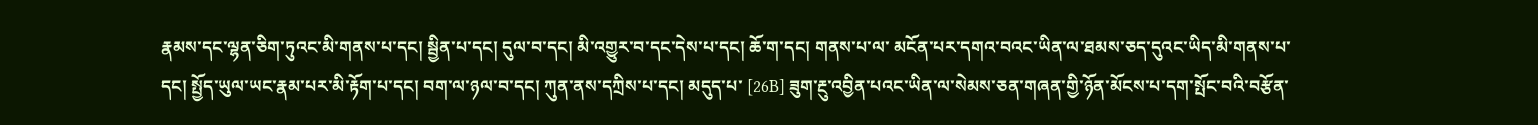རྣམས་དང་ལྷན་ཅིག་ཏུའང་མི་གནས་པ་དང། སྦྱིན་པ་དང། དུལ་བ་དང། མི་འགྱུར་བ་དང་དེས་པ་དང། ཆོ་ག་དང། གནས་པ་ལ་ མངོན་པར་དགའ་བའང་ཡིན་ལ་ཐམས་ཅད་དུའང་ཡིད་མི་གནས་པ་དང། སྤྱོད་ཡུལ་ཡང་རྣམ་པར་མི་རྟོག་པ་དང། བག་ལ་ཉལ་བ་དང། ཀུན་ནས་དཀྲིས་པ་དང། མདུད་པ་ [26B] ཟུག་རྔུ་འབྱིན་པའང་ཡིན་ལ་སེམས་ཅན་གཞན་གྱི་ཉོན་མོངས་པ་དག་སྤོང་བའི་བརྩོན་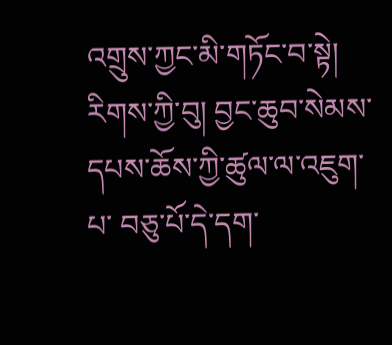འགྲུས་ཀྱང་མི་གཏོང་བ་སྟེ། རིགས་ཀྱི་བུ། བྱང་ཆུབ་སེམས་དཔས་ཆོས་ཀྱི་ཚུལ་ལ་འཇུག་པ་ བཅུ་པོ་དེ་དག་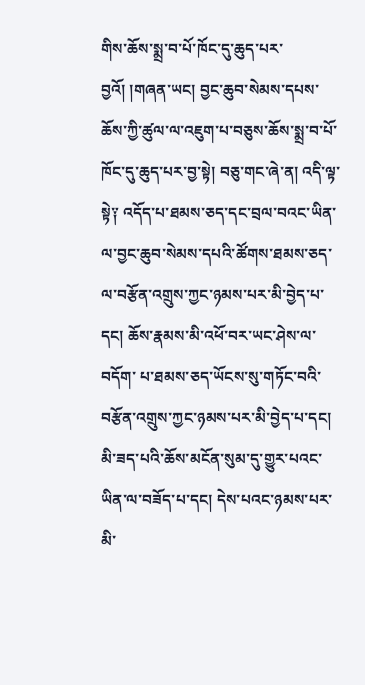གིས་ཆོས་སྨྲ་བ་པོ་ཁོང་དུ་ཆུད་པར་བྱའོ། །གཞན་ཡང། བྱང་ཆུབ་སེམས་དཔས་ཆོས་ཀྱི་ཚུལ་ལ་འཇུག་པ་བཅུས་ཆོས་སྨྲ་བ་པོ་ཁོང་དུ་ཆུད་པར་བྱ་སྟེ། བཅུ་གང་ཞེ་ན། འདི་ལྟ་ སྟེ༑ འདོད་པ་ཐམས་ཅད་དང་བྲལ་བའང་ཡིན་ལ་བྱང་ཆུབ་སེམས་དཔའི་ཚོགས་ཐམས་ཅད་ལ་བརྩོན་འགྲུས་ཀྱང་ཉམས་པར་མི་བྱེད་པ་དང། ཆོས་རྣམས་མི་འཕོ་བར་ཡང་ཤེས་ལ་བདོག་ པ་ཐམས་ཅད་ཡོངས་སུ་གཏོང་བའི་བརྩོན་འགྲུས་ཀྱང་ཉམས་པར་མི་བྱེད་པ་དང། མི་ཟད་པའི་ཆོས་མངོན་སུམ་དུ་གྱུར་པའང་ཡིན་ལ་བཟོད་པ་དང། དེས་པའང་ཉམས་པར་མི་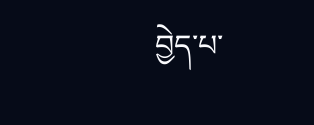བྱེད་པ་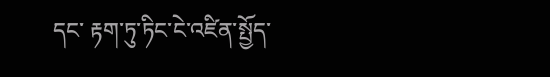དང་ རྟག་ཏུ་ཏིང་ངེ་འཛིན་སྤྱོད་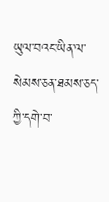ཡུལ་བའང་ཡིན་ལ་སེམས་ཅན་ཐམས་ཅད་ཀྱི་དགེ་བ་